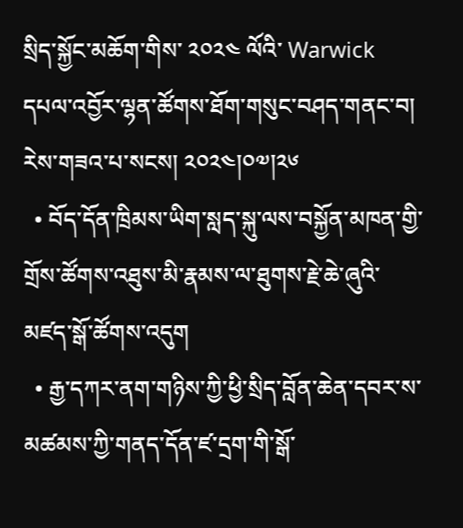སྲིད་སྐྱོང་མཆོག་གིས་ ༢༠༢༤ ལོའི་ Warwick དཔལ་འབྱོར་ལྷན་ཚོགས་ཐོག་གསུང་བཤད་གནང་བ།
རེས་གཟའ་པ་སངས། ༢༠༢༤།༠༧།༢༦
  • བོད་དོན་ཁྲིམས་ཡིག་སླད་སྐུ་ལས་བསྐྱོན་མཁན་གྱི་གྲོས་ཚོགས་འཐུས་མི་རྣམས་ལ་ཐུགས་རྗེ་ཆེ་ཞུའི་མཛད་སྒོ་ཚོགས་འདུག
  • རྒྱ་དཀར་ནག་གཉིས་ཀྱི་ཕྱི་སྲིད་བློན་ཆེན་དབར་ས་མཚམས་ཀྱི་གནད་དོན་ཛ་དྲག་གི་སྒོ་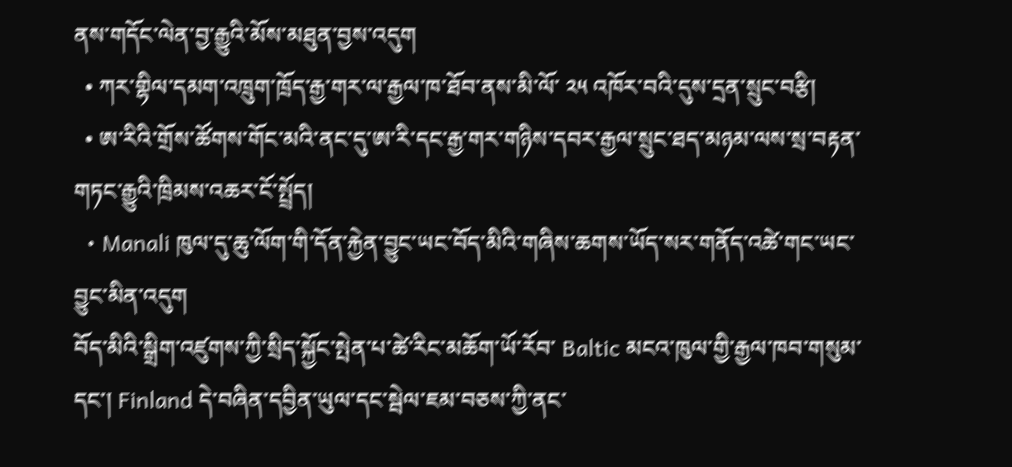ནས་གདོང་ལེན་བྱ་རྒྱུའི་མོས་མཐུན་བྱས་འདུག
  • ཀར་གྷིལ་དམག་འཁྲུག་ཁྲོད་རྒྱ་གར་ལ་རྒྱལ་ཁ་ཐོབ་ནས་མི་ལོ་ ༢༥ འཁོར་བའི་དུས་དྲན་སྲུང་བརྩི།
  • ཨ་རིའི་གྲོས་ཚོགས་གོང་མའི་ནང་དུ་ཨ་རི་དང་རྒྱ་གར་གཉིས་དབར་རྒྱལ་སྲུང་ཐད་མཉམ་ལས་སྲ་བརྟན་གཏང་རྒྱུའི་ཁྲིམས་འཆར་ངོ་སྤྲོད།
  • Manali ཁུལ་དུ་ཆུ་ལོག་གི་དོན་རྐྱེན་བྱུང་ཡང་བོད་མིའི་གཞིས་ཆགས་ཡོད་སར་གནོད་འཚེ་གང་ཡང་བྱུང་མིན་འདུག
བོད་མིའི་སྒྲིག་འཛུགས་ཀྱི་སྲིད་སྐྱོང་སྤེན་པ་ཚེ་རིང་མཆོག་ཡོ་རོབ་ Baltic མངའ་ཁུལ་གྱི་རྒྱལ་ཁབ་གསུམ་དང་། Finland དེ་བཞིན་དབྱིན་ཡུལ་དང་སྦེལ་ཇམ་བཅས་ཀྱི་ནང་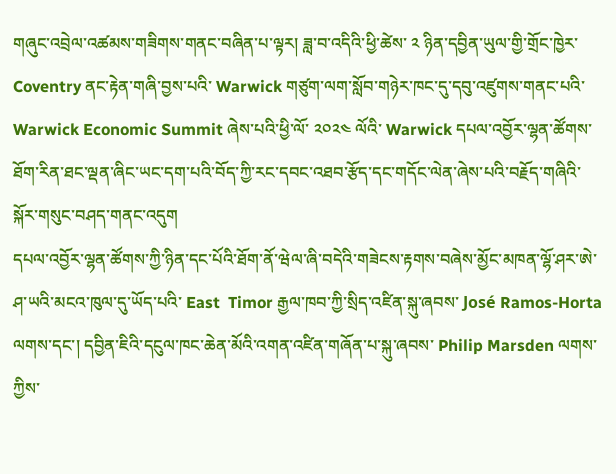གཞུང་འབྲེལ་འཚམས་གཟིགས་གནང་བཞིན་པ་ལྟར། ཟླ་བ་འདིའི་ཕྱི་ཚེས་ ༢ ཉིན་དབྱིན་ཡུལ་གྱི་གྲོང་ཁྱེར་ Coventry ནང་རྟེན་གཞི་བྱས་པའི་ Warwick གཙུག་ལག་སློབ་གཉེར་ཁང་དུ་དབུ་འཛུགས་གནང་པའི་ Warwick Economic Summit ཞེས་པའི་ཕྱི་ལོ་ ༢༠༢༤ ལོའི་ Warwick དཔལ་འབྱོར་ལྷན་ཚོགས་ཐོག་རིན་ཐང་ལྡན་ཞིང་ཡང་དག་པའི་བོད་ཀྱི་རང་དབང་འཐབ་རྩོད་དང་གདོང་ལེན་ཞེས་པའི་བརྗོད་གཞིའི་སྐོར་གསུང་བཤད་གནང་འདུག
དཔལ་འབྱོར་ལྷན་ཚོགས་ཀྱི་ཉིན་དང་པོའི་ཐོག་ནོ་ཝེལ་ཞི་བདེའི་གཟེངས་རྟགས་བཞེས་མྱོང་མཁན་ལྷོ་ཤར་ཨེ་ཤ་ཡའི་མངའ་ཁུལ་དུ་ཡོད་པའི་ East  Timor རྒྱལ་ཁབ་ཀྱི་སྲིད་འཛིན་སྐུ་ཞབས་ José Ramos-Horta ལགས་དང་། དབྱིན་ཇིའི་དངུལ་ཁང་ཆེན་མོའི་འགན་འཛིན་གཞོན་པ་སྐུ་ཞབས་ Philip Marsden ལགས་ཀྱིས་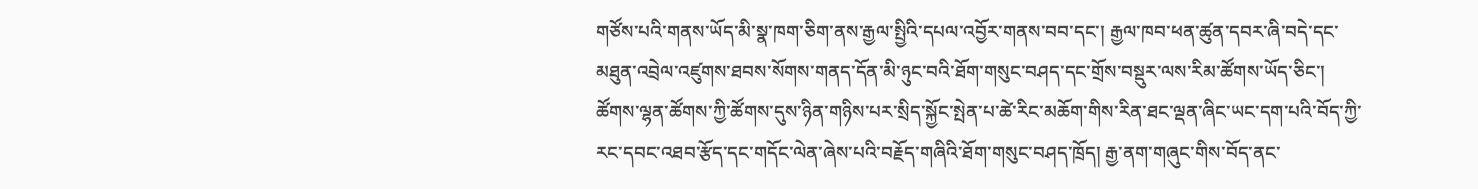གཙོས་པའི་གནས་ཡོད་མི་སྣ་ཁག་ཅིག་ནས་རྒྱལ་སྤྱིའི་དཔལ་འབྱོར་གནས་བབ་དང་། རྒྱལ་ཁབ་ཕན་ཚུན་དབར་ཞི་བདེ་དང་མཐུན་འབྲེལ་འཛུགས་ཐབས་སོགས་གནད་དོན་མི་ཉུང་བའི་ཐོག་གསུང་བཤད་དང་གྲོས་བསྡུར་ལས་རིམ་ཚོགས་ཡོད་ཅིང་། ཚོགས་ལྷན་ཚོགས་ཀྱི་ཚོགས་དུས་ཉིན་གཉིས་པར་སྲིད་སྐྱོང་སྤེན་པ་ཚེ་རིང་མཆོག་གིས་རིན་ཐང་ལྡན་ཞིང་ཡང་དག་པའི་བོད་ཀྱི་རང་དབང་འཐབ་རྩོད་དང་གདོང་ལེན་ཞེས་པའི་བརྗོད་གཞིའི་ཐོག་གསུང་བཤད་ཁྲོད། རྒྱ་ནག་གཞུང་གིས་བོད་ནང་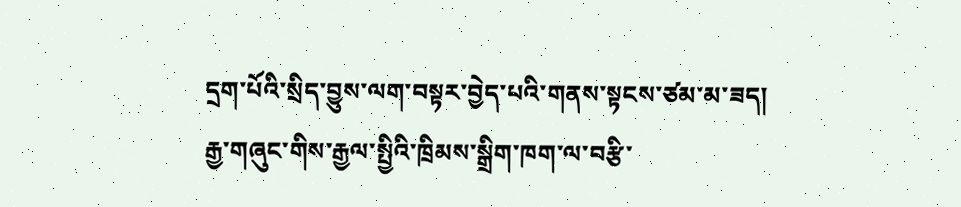དྲག་པོའི་སྲིད་བྱུས་ལག་བསྟར་བྱེད་པའི་གནས་སྟངས་ཙམ་མ་ཟད། རྒྱ་གཞུང་གིས་རྒྱལ་སྤྱིའི་ཁྲིམས་སྒྲིག་ཁག་ལ་བརྩི་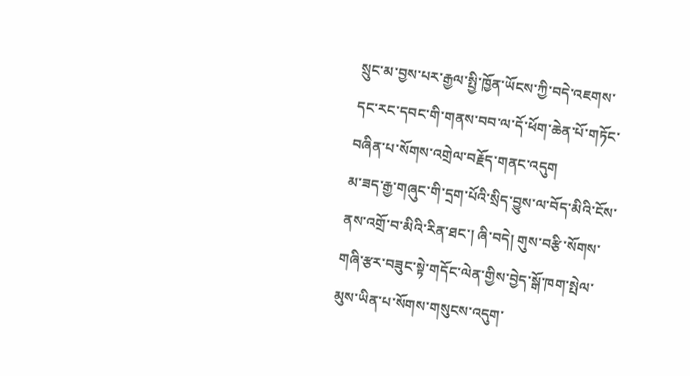སྲུང་མ་བྱས་པར་རྒྱལ་སྤྱི་ཁྱོན་ཡོངས་ཀྱི་བདེ་འཇགས་དང་རང་དབང་གི་གནས་བབ་ལ་དོ་ཕོག་ཆེན་པོ་གཏོང་བཞིན་པ་སོགས་འགྲེལ་བརྗོད་གནང་འདུག
མ་ཟད་རྒྱ་གཞུང་གི་དྲག་པོའི་སྲིད་བྱུས་ལ་བོད་མིའི་ངོས་ནས་འགྲོ་བ་མིའི་རིན་ཐང་། ཞི་བདེ། གུས་བརྩི་སོགས་གཞི་རྩར་བཟུང་སྟེ་གདོང་ལེན་གྱིས་བྱེད་སྒོ་ཁག་སྤེལ་མུས་ཡིན་པ་སོགས་གསུངས་འདུག་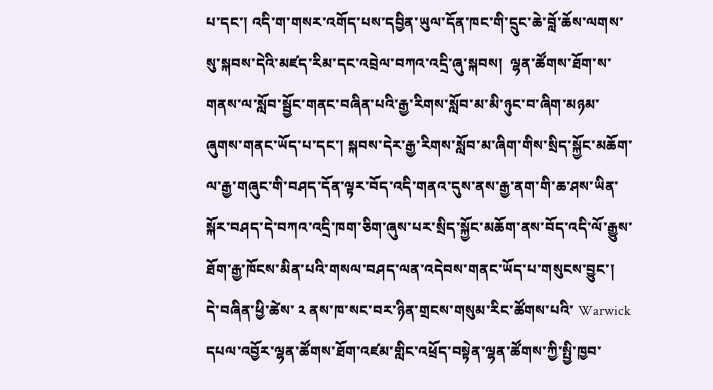པ་དང་། འདི་ག་གསར་འགོད་པས་དབྱིན་ཡུལ་དོན་ཁང་གི་དྲུང་ཆེ་བློ་ཆོས་ལགས་སུ་སྐབས་དེའི་མཛད་རིམ་དང་འབྲེལ་བཀའ་འདྲི་ཞུ་སྐབས།  ལྷན་ཚོགས་ཐོག་ས་གནས་ལ་སློབ་སྦྱོང་གནང་བཞིན་པའི་རྒྱ་རིགས་སློབ་མ་མི་ཉུང་བ་ཞིག་མཉམ་ཞུགས་གནང་ཡོད་པ་དང་། སྐབས་དེར་རྒྱ་རིགས་སློབ་མ་ཞིག་གིས་སྲིད་སྐྱོང་མཆོག་ལ་རྒྱ་གཞུང་གི་བཤད་དོན་ལྟར་བོད་འདི་གནའ་དུས་ནས་རྒྱ་ནག་གི་ཆ་ཤས་ཡིན་སྐོར་བཤད་དེ་བཀའ་འདྲི་ཁག་ཅིག་ཞུས་པར་སྲིད་སྐྱོང་མཆོག་ནས་བོད་འདི་ལོ་རྒྱུས་ཐོག་རྒྱ་ཁོངས་མིན་པའི་གསལ་བཤད་ལན་འདེབས་གནང་ཡོད་པ་གསུངས་བྱུང་།
དེ་བཞིན་ཕྱི་ཚེས་ ༢ ནས་ཁ་སང་བར་ཉིན་གྲངས་གསུམ་རིང་ཚོགས་པའི་ Warwick དཔལ་འབྱོར་ལྷན་ཚོགས་ཐོག་འཛམ་གླིང་འཕྲོད་བསྟེན་ལྷན་ཚོགས་ཀྱི་སྤྱི་ཁྱབ་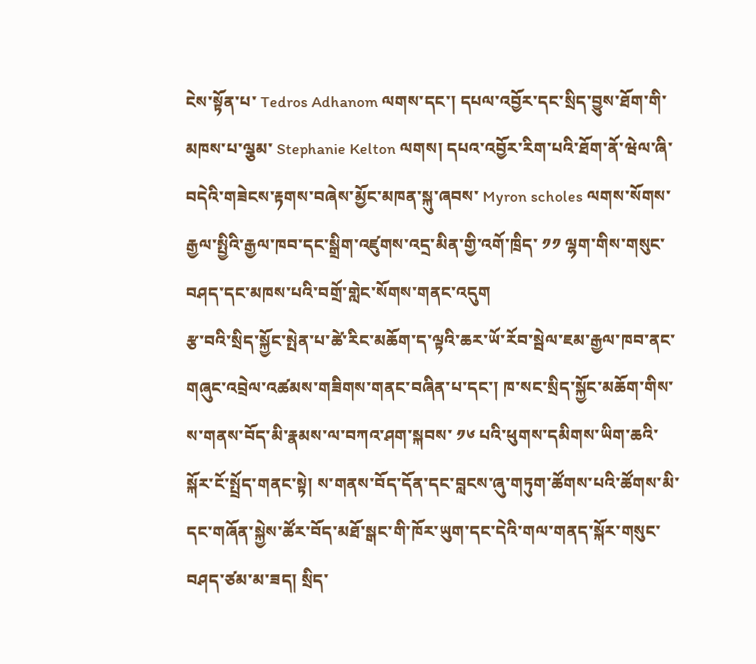ངེས་སྟོན་པ་ Tedros Adhanom ལགས་དང་། དཔལ་འབྱོར་དང་སྲིད་བྱུས་ཐོག་གི་མཁས་པ་ལྕམ་ Stephanie Kelton ལགས། དཔའ་འབྱོར་རིག་པའི་ཐོག་ནོ་ཝེལ་ཞི་བདེའི་གཟེངས་རྟགས་བཞེས་མྱོང་མཁན་སྐུ་ཞབས་ Myron scholes ལགས་སོགས་རྒྱལ་སྤྱིའི་རྒྱལ་ཁབ་དང་སྒྲིག་འཛུགས་འདྲ་མིན་གྱི་འགོ་ཁྲིད་ ༡༡ ལྷག་གིས་གསུང་བཤད་དང་མཁས་པའི་བགྲོ་གླེང་སོགས་གནང་འདུག
རྩ་བའི་སྲིད་སྐྱོང་སྤེན་པ་ཚེ་རིང་མཆོག་ད་ལྟའི་ཆར་ཡོ་རོབ་སྦེལ་ཇམ་རྒྱལ་ཁབ་ནང་གཞུང་འབྲེལ་འཚམས་གཟིགས་གནང་བཞིན་པ་དང་། ཁ་སང་སྲིད་སྐྱོང་མཆོག་གིས་ས་གནས་བོད་མི་རྣམས་ལ་བཀའ་ཤག་སྐབས་ ༡༦ པའི་ཕུགས་དམིགས་ཡིག་ཆའི་སྐོར་ངོ་སྤྲོད་གནང་སྟེ། ས་གནས་བོད་དོན་དང་བླངས་ཞུ་གཏུག་ཚོགས་པའི་ཚོགས་མི་དང་གཞོན་སྐྱེས་ཚོར་བོད་མཐོ་སྒང་གི་ཁོར་ཡུག་དང་དེའི་གལ་གནད་སྐོར་གསུང་བཤད་ཙམ་མ་ཟད། སྲིད་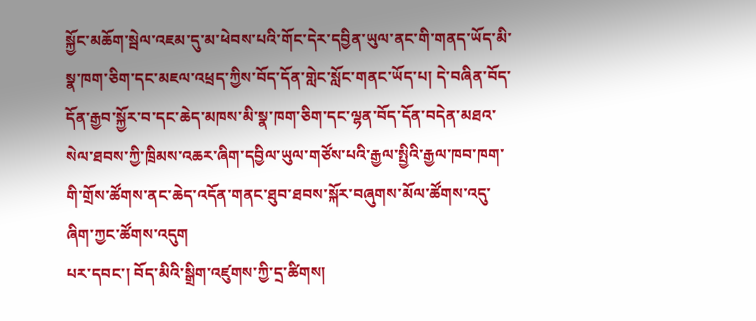སྐྱོང་མཆོག་སྦེལ་འཇམ་དུ་མ་ཕེབས་པའི་གོང་དེར་དབྱིན་ཡུལ་ནང་གི་གནད་ཡོད་མི་སྣ་ཁག་ཅིག་དང་མཇལ་འཕྲད་ཀྱིས་བོད་དོན་གླེང་སློང་གནང་ཡོད་པ། དེ་བཞིན་བོད་དོན་རྒྱབ་སྐྱོར་བ་དང་ཆེད་མཁས་མི་སྣ་ཁག་ཅིག་དང་ལྷན་བོད་དོན་བདེན་མཐའ་སེལ་ཐབས་ཀྱི་ཁྲིམས་འཆར་ཞིག་དབྱིལ་ཡུལ་གཙོས་པའི་རྒྱལ་སྤྱིའི་རྒྱལ་ཁབ་ཁག་གི་གྲོས་ཚོགས་ནང་ཆེད་འདོན་གནང་ཐུབ་ཐབས་སྐོར་བཞུགས་མོལ་ཚོགས་འདུ་ཞིག་ཀྱང་ཚོགས་འདུག
པར་དབང་། བོད་མིའི་སྒྲིག་འཛུགས་ཀྱི་དྲ་ཚིགས།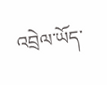འབྲེལ་ཡོད་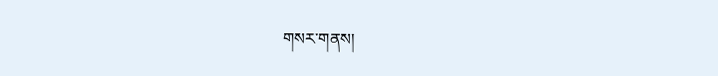གསར་གནས།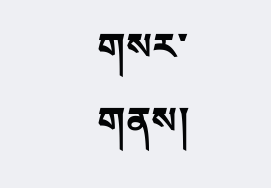གསར་གནས།